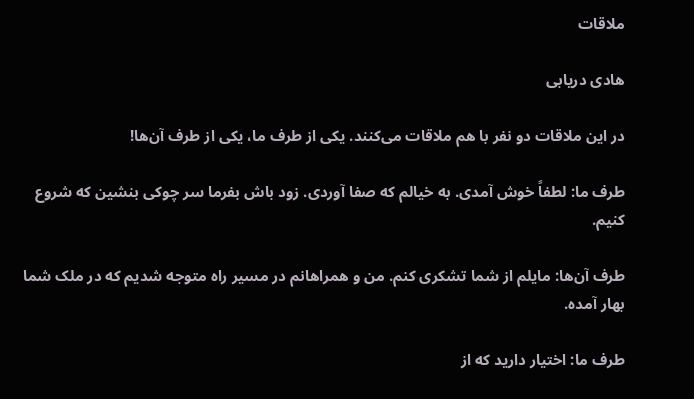ملاقات

هادی دریابی

در این ملاقات دو نفر با هم ملاقات می‌کنند. یکی از طرف ما، یکی از طرف آن‌ها!

طرف ما: لطفاً خوش آمدی. به خیالم که صفا آوردی. زود باش بفرما سر چوکی بنشین که شروع کنیم.

طرف آن‌ها: مایلم از شما تشکری کنم. من و همراهانم در مسیر راه متوجه شدیم که در ملک شما بهار آمده.

طرف ما: اختیار دارید که از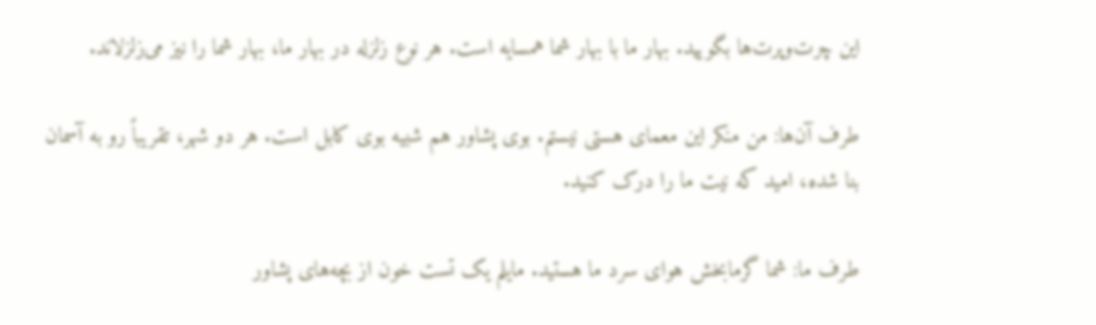این چرت‌و‌پرت‌ها بگویید. بهار ما با بهار شما همسایه است. هر نوع زلزله در بهار ما، بهار شما را نیز می‌زلزلاند.

طرف آن‌ها: من منکر این معمای هستی نیستم. بوی پشاور هم شبیه بوی کابل است. هر دو شهر، تقریباً رو به آسمان بنا شده، امید که نیت ما را درک کنید.

طرف ما: شما گرمابخش هوای سرد ما هستید. مایلم یک تست خون از بچه‌های پشاور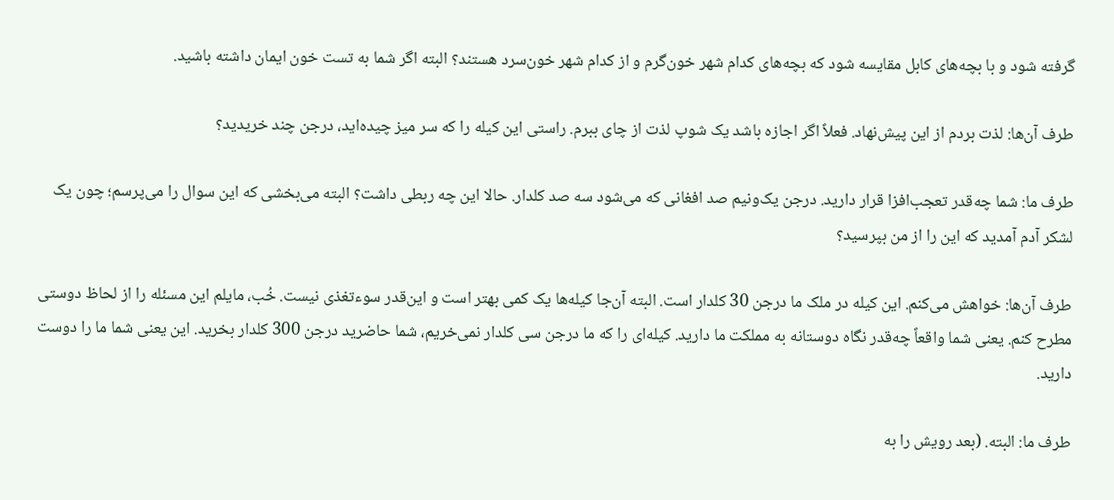گرفته شود و با بچه‌های کابل مقایسه شود که بچه‌های کدام شهر خون‌گرم و از کدام شهر خون‌سرد هستند؟ البته اگر شما به تست خون ایمان داشته باشید.

طرف آن‌ها: لذت بردم از این پیش‌نهاد. فعلاً اگر اجازه باشد یک شوپ لذت از چای ببرم. راستی این کیله را که سر میز چیده‌اید، درجن چند خریدید؟

طرف ما: شما چه‌قدر تعجب‌افزا قرار دارید. درجن یک‌و‌نیم‌ صد افغانی که می‌شود سه صد کلدار. حالا این چه ربطی داشت؟ البته می‌بخشی که این سوال را می‌پرسم؛ چون یک لشکر آدم آمدید که این را از من بپرسید؟

طرف آن‌ها: خواهش می‌کنم. این کیله در ملک ما درجن 30 کلدار است. البته آن‌جا کیله‌ها یک کمی بهتر است و این‌قدر سوء‌تغذی نیست. خُب، مایلم این مسئله را از لحاظ دوستی مطرح کنم. یعنی شما واقعاً چه‌قدر نگاه دوستانه به مملکت ما دارید. کیله‌ای را که ما درجن سی کلدار نمی‌خریم، شما حاضرید درجن 300 کلدار بخرید. این یعنی شما ما را دوست دارید.

طرف ما: البته. (بعد رویش را به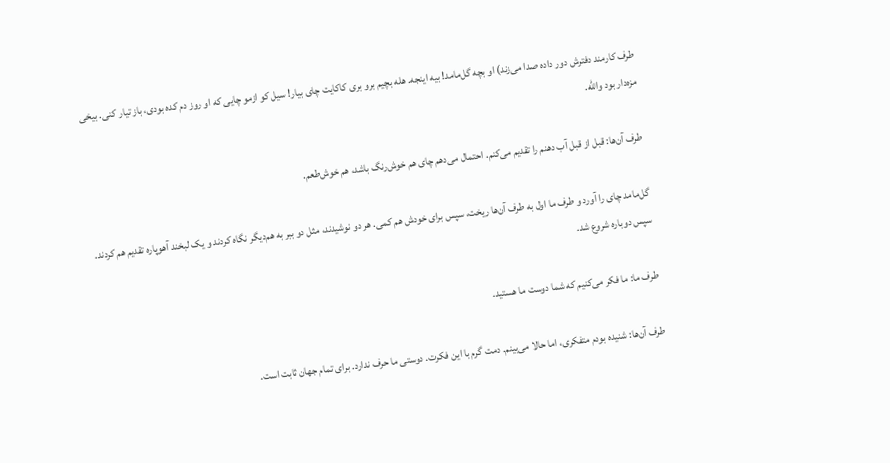طرف کارمند دفترش دور داده صدا می‌زند) او بچه گل‌مامد! بیه اینجه. هله بچیم برو بری کاکایت چای بیار! سیل کو ازمو چایی که او روز دم کده بودی، باز تیار کنی. بیخی مزه‌دار بود والله.

طرف آن‌ها: قبل از قبل آب دهنم را تقدیم می‌کنم. احتمال می‌دهم چای هم خوش‌رنگ باشد، هم خوش‌طعم.

گل‌مامد چای را آورد و طرف ما اول به طرف آن‌ها ریخت، سپس برای خودش هم کمی. هر دو نوشیدند، مثل دو ببر به هم‌دیگر نگاه کردند و یک لبخند آهوپاره تقدیم هم کردند. سپس دوباره شروع شد.

طرف ما: ما فکر می‌کنیم که شما دوست ما هستید.

طرف آن‌ها: شنیده بودم متفکری، اما حالا می‌بینم. دمت گرم با این فکرت. دوستی ما حرف ندارد. برای تمام جهان ثابت است.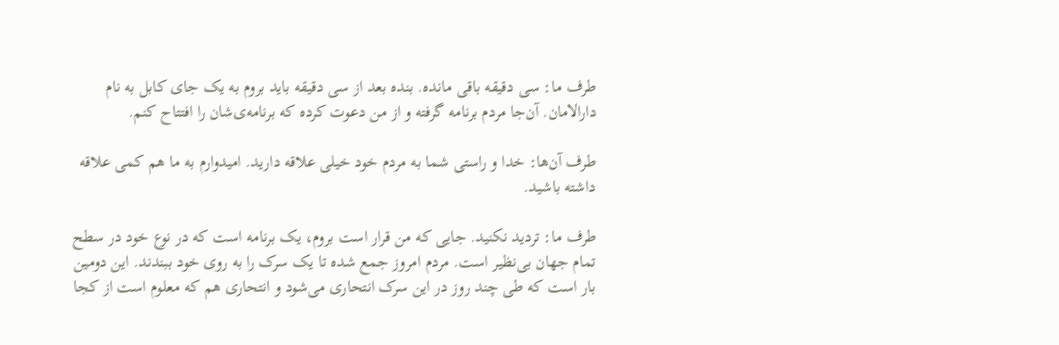طرف ما: سی دقیقه باقی مانده. بنده بعد از سی دقیقه باید بروم به یک جای کابل به نام دارالامان. آن‌جا مردم برنامه گرفته و از من دعوت کرده که برنامه‌‌ی‌شان را افتتاح کنم.

طرف آن‌ها: خدا و راستی شما به مردم خود خیلی علاقه دارید. امیدوارم به ما هم کمی علاقه داشته باشید.

طرف ما: تردید نکنید. جایی که من قرار است بروم، یک برنامه است که در نوع خود در سطح تمام جهان بی‌نظیر است. مردم امروز جمع شده تا یک سرک را به روی خود ببندند. این دومین بار است که طی چند روز در این سرک انتحاری می‌شود و انتحاری هم که معلوم است از کجا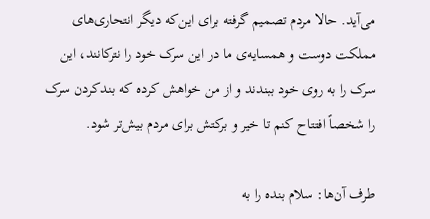می‌آید. حالا مردم تصمیم گرفته برای این‌که دیگر انتحاری‌های مملکت دوست و همسایه‌ی ما در این سرک خود را نترکانند، این سرک را به روی خود ببندند و از من خواهش کرده که بندکردن سرک را شخصاً افتتاح کنم تا خیر و برکتش برای مردم بیش‌تر شود.

طرف آن‌ها: سلام بنده را به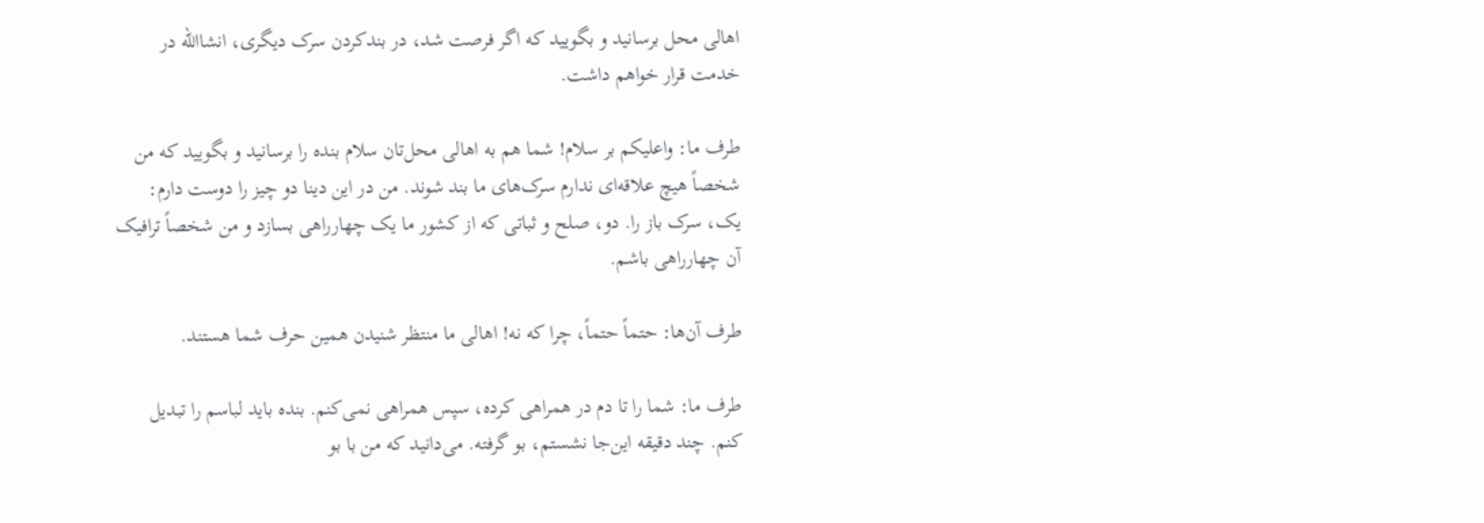اهالی محل برسانید و بگویید که اگر فرصت شد، در بندکردن سرک دیگری، انشا‌الله در خدمت قرار خواهم داشت.

طرف ما: واعلیکم بر سلام! شما هم به اهالی محل‌تان سلام بنده را برسانید و بگویید که من شخصاً هیچ علاقه‌‌ای ندارم سرک‌های ما بند شوند. من در این دینا دو چیز را دوست دارم: یک، سرک باز را. دو، صلح و ثباتی که از کشور ما یک چهارراهی بسازد و من شخصاً ترافیک آن چهارراهی باشم.

طرف آن‌ها: حتماً حتماً، چرا که نه! اهالی ما منتظر شنیدن همین حرف شما هستند.

طرف ما: شما را تا دم در همراهی کرده، سپس همراهی نمی‌کنم. بنده باید لباسم را تبدیل کنم. چند دقیقه این‌جا نشستم، بو گرفته. می‌دانید که من با بو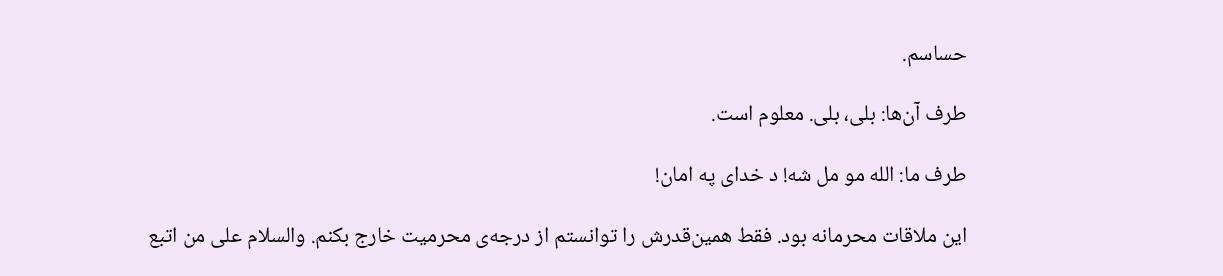حساسم.

طرف آن‌ها: بلی، بلی. معلوم است.

طرف ما: الله مو مل شه! د خدای په امان!

این ملاقات محرمانه بود. فقط همین‌قدرش را توانستم از درجه‌ی محرمیت خارج بکنم. والسلام علی من‌‌ اتبع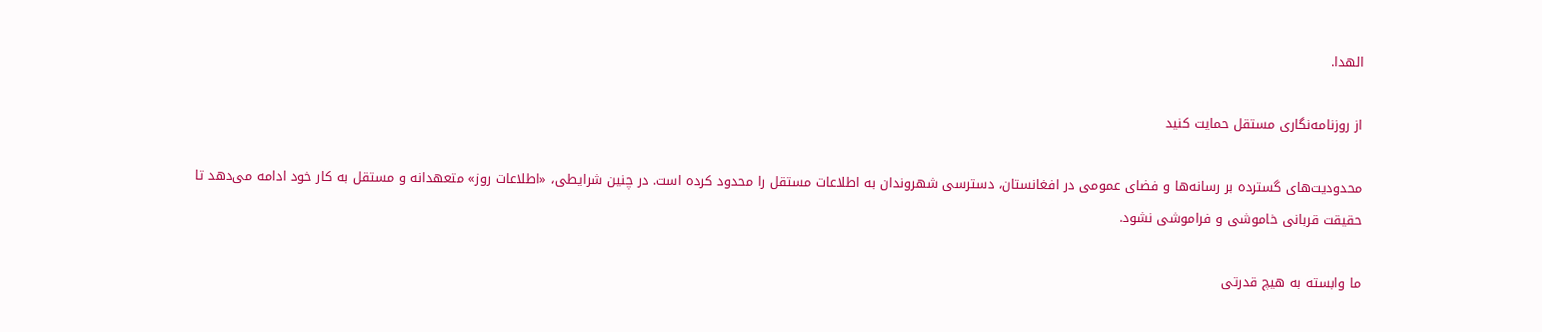الهدا.

از روزنامه‌نگاری مستقل حمایت کنید

محدودیت‌های گسترده بر رسانه‌ها و فضای عمومی در افغانستان، دسترسی شهروندان به اطلاعات مستقل را محدود کرده است. در چنین شرایطی، «اطلاعات روز» متعهدانه و مستقل به کار خود ادامه می‌دهد تا حقیقت قربانی خاموشی و فراموشی نشود.

ما وابسته به هیچ قدرتی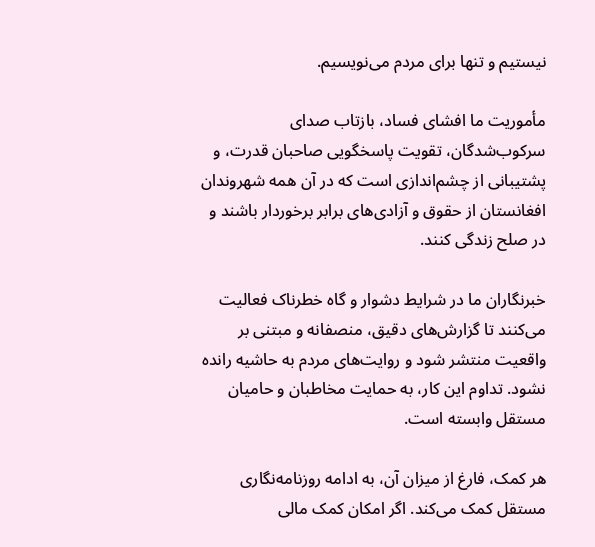نیستیم و تنها برای مردم می‌نویسیم.

مأموریت ما افشای فساد، بازتاب صدای سرکوب‌شدگان، تقویت پاسخگویی صاحبان قدرت، و پشتیبانی از چشم‌اندازی است که در آن همه شهروندان افغانستان از حقوق و آزادی‌های برابر برخوردار باشند و در صلح زندگی کنند.

خبرنگاران ما در شرایط دشوار و گاه خطرناک فعالیت می‌کنند تا گزارش‌های دقیق، منصفانه و مبتنی بر واقعیت منتشر شود و روایت‌های مردم به حاشیه رانده نشود. تداوم این کار، به حمایت مخاطبان و حامیان مستقل وابسته است.

هر کمک، فارغ از میزان آن، به ادامه روزنامه‌نگاری مستقل کمک می‌کند. اگر امکان کمک مالی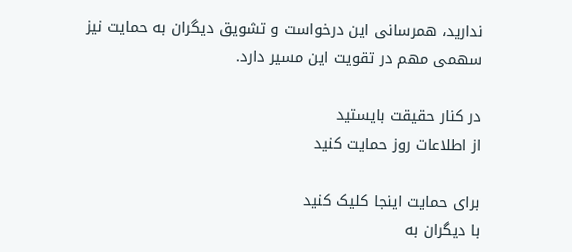ندارید، همرسانی این درخواست و تشویق دیگران به حمایت نیز سهمی مهم در تقویت این مسیر دارد.

در کنار حقیقت بایستید
از اطلاعات روز حمایت کنید

برای حمایت اینجا کلیک کنید
با دیگران به‌‌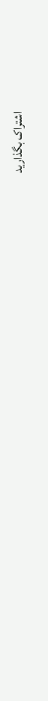اشتراک بگذارید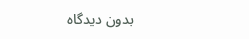بدون دیدگاه